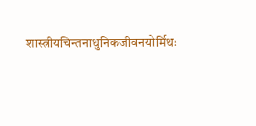शास्त्रीयचिन्तनाधुनिकजीवनयोर्मिथः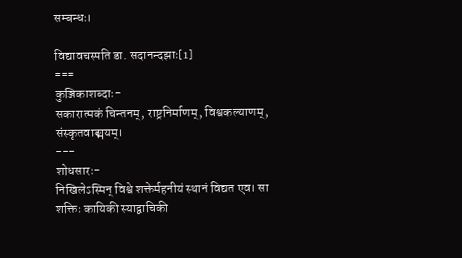सम्बन्धः।

विद्यावचस्पति डा. सदानन्दझाः[1]
===
कुञ्जिकाशब्दाः-
सकारात्मकं चिन्तनम्, राष्ट्रनिर्माणम्, विश्वकल्याणम्,
संस्कृतवाङ्मयम्।
---
शोधसारः-
निखिलेऽस्मिन् विश्वे शक्तेर्महनीयं स्थानं विद्यत एव। सा
शक्तिः कायिकी स्याद्वाचिकी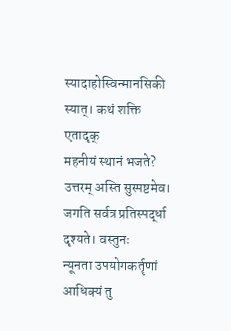स्यादाहोस्विन्मानसिकी स्यात्। कथं शक्ति एतादृक्
महनीयं स्थानं भजते? उत्तरम् अस्ति सुस्पष्टमेव। जगति सर्वत्र प्रतिस्पर्द्धा दृश्यते। वस्तुनः
न्यूनता उपयोगकर्तॄणां आधिक्यं तु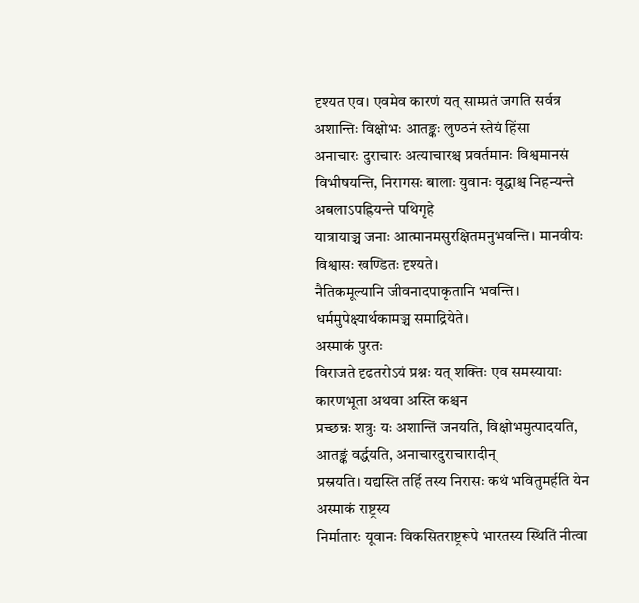दृश्यत एव। एवमेव कारणं यत् साम्प्रतं जगति सर्वत्र अशान्तिः विक्षोभः आतङ्कः लुण्ठनं स्तेयं हिंसा
अनाचारः दुराचारः अत्याचारश्च प्रवर्तमानः विश्वमानसं विभीषयन्ति, निरागसः बालाः युवानः वृद्धाश्च निहन्यन्ते अबलाऽपह्रियन्ते पथिगृहे
यात्रायाञ्च जनाः आत्मानमसुरक्षितमनुभवन्ति। मानवीयः विश्वासः खण्डितः दृश्यते।
नैतिकमूल्यानि जीवनादपाकृतानि भवन्ति। धर्ममुपेक्ष्यार्थकामञ्च समाद्रियेते।
अस्माकं पुरतः
विराजते दृढतरोऽयं प्रश्नः यत् शक्तिः एव समस्यायाः कारणभूता अथवा अस्ति कश्चन
प्रच्छन्नः शत्रुः यः अशान्तिं जनयति, विक्षोभमुत्पादयति,
आतङ्कं वर्द्धयति, अनाचारदुराचारादीन्
प्रस्रयति। यद्यस्ति तर्हि तस्य निरासः कथं भवितुमर्हति येन अस्माकं राष्ट्रस्य
निर्मातारः यूवानः विकसितराष्ट्ररूपे भारतस्य स्थितिं नीत्वा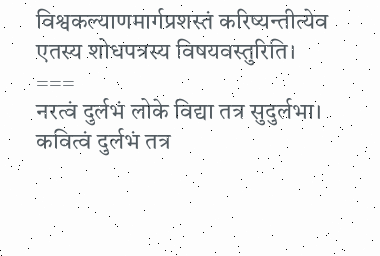विश्वकल्याणमार्गप्रशस्तं करिष्यन्तीत्येव एतस्य शोधपत्रस्य विषयवस्तुरिति।
===
नरत्वं दुर्लभं लोके विद्या तत्र सुदुर्लभा।
कवित्वं दुर्लभं तत्र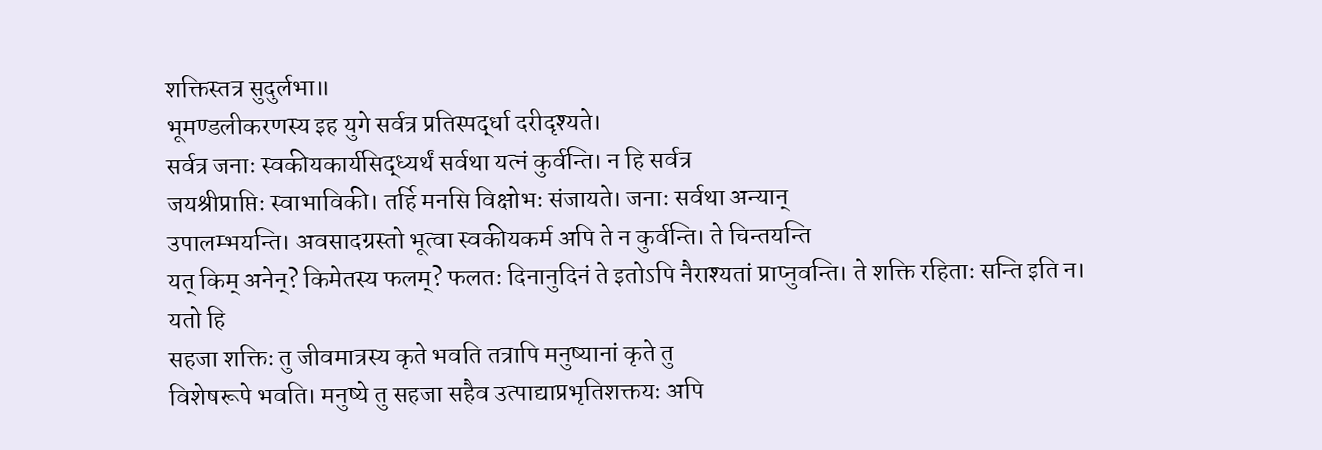शक्तिस्तत्र सुदुर्लभा॥
भूमण्डलीकरणस्य इह युगे सर्वत्र प्रतिस्पर्द्धा दरीदृश्यते।
सर्वत्र जनाः स्वकीयकार्यसिद्ध्यर्थं सर्वथा यत्नं कुर्वन्ति। न हि सर्वत्र
जयश्रीप्राप्तिः स्वाभाविकी। तर्हि मनसि विक्षोभः संजायते। जनाः सर्वथा अन्यान्
उपालम्भयन्ति। अवसादग्रस्तो भूत्वा स्वकीयकर्म अपि ते न कुर्वन्ति। ते चिन्तयन्ति
यत् किम् अनेन्? किमेतस्य फलम्? फलतः दिनानुदिनं ते इतोऽपि नैराश्यतां प्राप्नुवन्ति। ते शक्ति रहिताः सन्ति इति न। यतो हि
सहजा शक्तिः तु जीवमात्रस्य कृते भवति तत्रापि मनुष्यानां कृते तु
विशेषरूपे भवति। मनुष्ये तु सहजा सहैव उत्पाद्याप्रभृतिशक्तयः अपि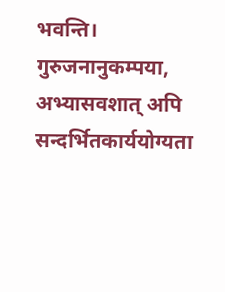भवन्ति।
गुरुजनानुकम्पया, अभ्यासवशात् अपि सन्दर्भितकार्ययोग्यता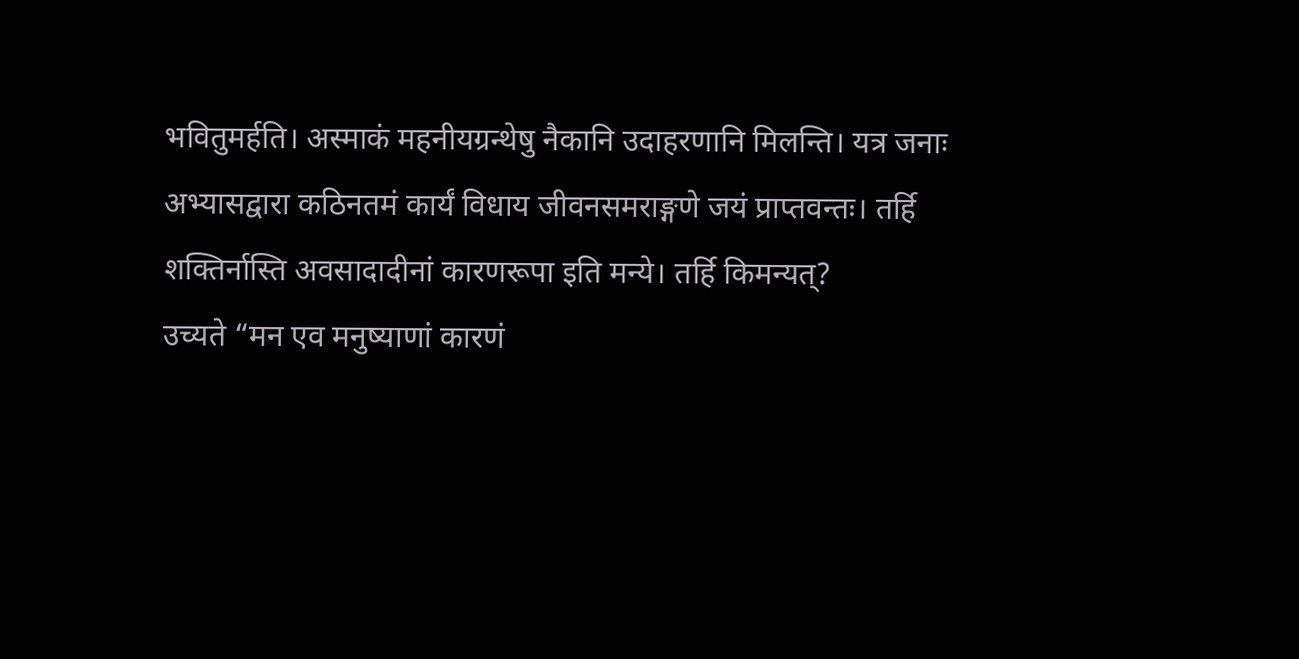भवितुमर्हति। अस्माकं महनीयग्रन्थेषु नैकानि उदाहरणानि मिलन्ति। यत्र जनाः
अभ्यासद्वारा कठिनतमं कार्यं विधाय जीवनसमराङ्गणे जयं प्राप्तवन्तः। तर्हि
शक्तिर्नास्ति अवसादादीनां कारणरूपा इति मन्ये। तर्हि किमन्यत्?
उच्यते “मन एव मनुष्याणां कारणं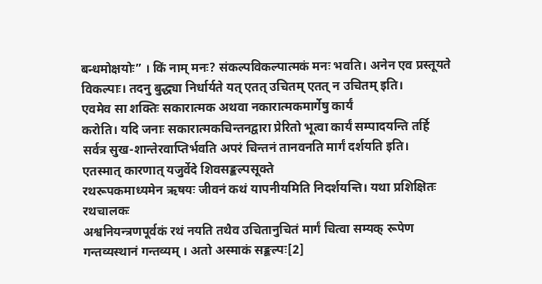बन्धमोक्षयोः” । किं नाम् मनः? संकल्पविकल्पात्मकं मनः भवति। अनेन एव प्रस्तूयते विकल्पाः। तदनु बुद्ध्या निर्धार्यते यत् एतत् उचितम् एतत् न उचितम् इति।
एवमेव सा शक्तिः सकारात्मक अथवा नकारात्मकमार्गेषु कार्यं
करोति। यदि जनाः सकारात्मकचिन्तनद्वारा प्रेरितो भूत्वा कार्यं सम्पादयन्ति तर्हि
सर्वत्र सुख-शान्तेरवाप्तिर्भवति अपरं चिन्तनं तानवनति मार्गं दर्शयति इति।
एतस्मात् कारणात् यजुर्वेदे शिवसङ्कल्पसूक्ते
रथरूपकमाध्यमेन ऋषयः जीवनं कथं यापनीयमिति निदर्शयन्ति। यथा प्रशिक्षितः रथचालकः
अश्वनियन्त्रणपूर्वकं रथं नयति तथैव उचितानुचितं मार्गं चित्वा सम्यक् रूपेण
गन्तव्यस्थानं गन्तव्यम् । अतो अस्माकं सङ्कल्पः[2]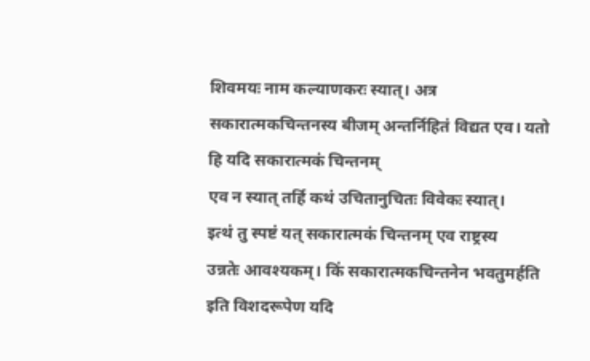शिवमयः नाम कल्याणकरः स्यात्। अत्र
सकारात्मकचिन्तनस्य बीजम् अन्तर्निहितं विद्यत एव। यतो हि यदि सकारात्मकं चिन्तनम्
एव न स्यात् तर्हि कथं उचितानुचितः विवेकः स्यात्।
इत्थं तु स्पष्टं यत् सकारात्मकं चिन्तनम् एव राष्ट्रस्य
उन्नतेः आवश्यकम्। किं सकारात्मकचिन्तनेन भवतुमर्हति इति विशदरूपेण यदि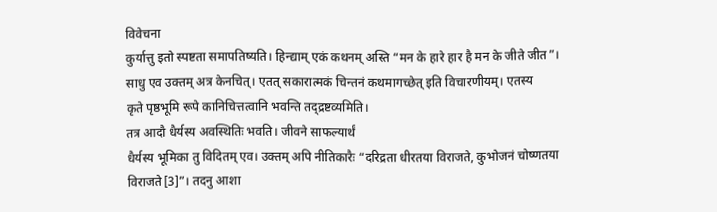विवेचना
कुर्यात्तु इतो स्पष्टता समापतिष्यति। हिन्द्याम् एकं कथनम् अस्ति “मन के हारे हार है मन के जीते जीत”। साधु एव उक्तम् अत्र केनचित्। एतत् सकारात्मकं चिन्तनं कथमागच्छेत् इति विचारणीयम्। एतस्य
कृते पृष्ठभूमि रूपे कानिचित्तत्वानि भवन्ति तद्द्रष्टव्यमिति।
तत्र आदौ धैर्यस्य अवस्थितिः भवति। जीवने साफल्यार्थं
धैर्यस्य भूमिका तु विदितम् एव। उक्तम् अपि नीतिकारैः “दरिद्रता धीरतया विराजते, कुभोजनं चोष्णतया विराजते[3]”। तदनु आशा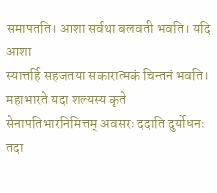समापतति। आशा सर्वथा बलवती भवति। यदि आशा
स्यात्तर्हि सहजतया सकारात्मकं चिन्तनं भवति। महाभारते यदा शल्यस्य कृते
सेनापतिभारनिमित्तम् अवसरः ददाति दुर्योधनः तदा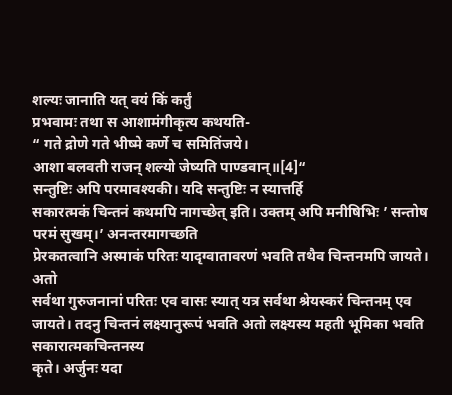शल्यः जानाति यत् वयं किं कर्तुं
प्रभवामः तथा स आशामंगीकृत्य कथयति-
“ गते द्रोणे गते भीष्मे कर्णे च समितिंजये।
आशा बलवती राजन् शल्यो जेष्यति पाण्डवान्॥[4]“
सन्तुष्टिः अपि परमावश्यकी। यदि सन्तुष्टिः न स्यात्तर्हि
सकारत्मकं चिन्तनं कथमपि नागच्छेत् इति। उक्तम् अपि मनीषिभिः ’ सन्तोष परमं सुखम्।’ अनन्तरमागच्छति
प्रेरकतत्वानि अस्माकं परितः यादृग्वातावरणं भवति तथैव चिन्तनमपि जायते। अतो
सर्वथा गुरुजनानां परितः एव वासः स्यात् यत्र सर्वथा श्रेयस्करं चिन्तनम् एव
जायते। तदनु चिन्तनं लक्ष्यानुरूपं भवति अतो लक्ष्यस्य महती भूमिका भवति सकारात्मकचिन्तनस्य
कृते। अर्जुनः यदा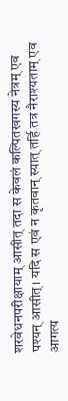शरवेधनपरीक्षायाम् आसीत् तदा स केवलं कल्पितखगस्य नेत्रम् एव
पश्यन् आसीत्। यदि स एवं न कृतवान् स्यात् तर्हि तत्र नैराश्यताम् एव आगत्य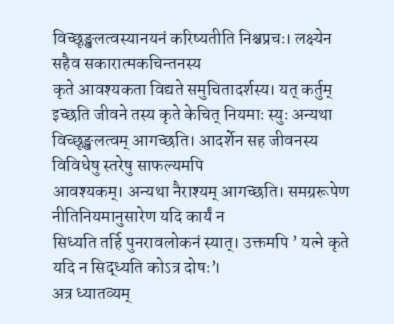विच्छृङ्खलत्वस्यानयनं करिष्यतीति निश्चप्रचः। लक्ष्येन सहैव सकारात्मकचिन्तनस्य
कृते आवश्यकता विद्यते समुचितादर्शस्य। यत् कर्तुम् इच्छति जीवने तस्य कृते केचित् नियमाः स्युः अन्यथा
विच्छृङ्खलत्वम् आगच्छति। आदर्शेन सह जीवनस्य विविधेषु स्तरेषु साफल्यमपि
आवश्यकम्। अन्यथा नैराश्यम् आगच्छति। समग्ररूपेण नीतिनियमानुसारेण यदि कार्यं न
सिध्यति तर्हि पुनरावलोकनं स्यात्। उक्तमपि ’ यत्ने कृते
यदि न सिद्ध्यति कोऽत्र दोषः’।
अत्र ध्यातव्यम्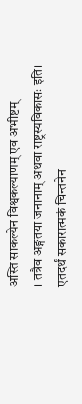अस्ति साकल्येन विश्वकल्याणम् एव अभीष्टम्
। तत्रैव अङ्गतया जनानाम् अथवा राष्ट्रस्यविकासः इति। एतदर्थं सकारात्मकं चिन्तनेन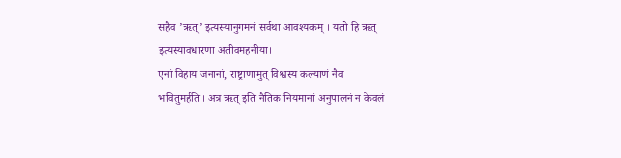सहैव ’ऋत्’ इत्यस्यानुगमनं सर्वथा आवश्यकम् । यतो हि ऋत् इत्यस्यावधारणा अतीवमहनीया।
एनां विहाय जनानां, राष्ट्राणामुत् विश्वस्य कल्याणं नैव
भवितुमर्हति। अत्र ऋत् इति नैतिक नियमानां अनुपालनं न केवलं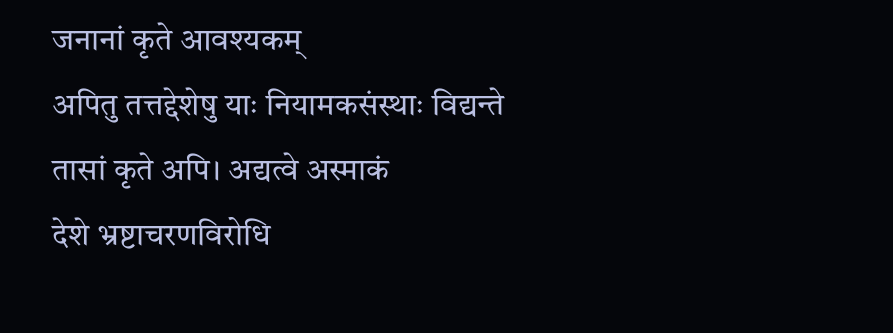जनानां कृते आवश्यकम्
अपितु तत्तद्देशेषु याः नियामकसंस्थाः विद्यन्ते तासां कृते अपि। अद्यत्वे अस्माकं
देशे भ्रष्टाचरणविरोधि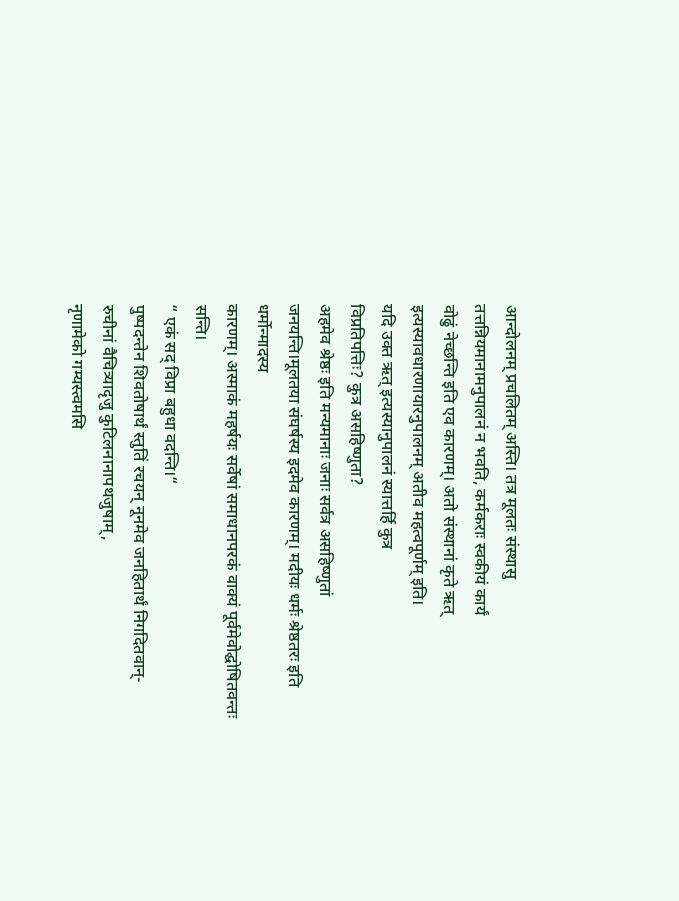आन्दोलनम् प्रचलितम् अस्ति। तत्र मूलतः संस्थासु
तत्तन्नियमानामनुपालनं न भवति, कर्मकराः स्वकीयं कार्यं
वोढुं नेच्छन्ति इति एव कारणम्। अतो संस्थानां कृते ऋत् इत्यस्यावधारणायारनुपालनम् अतीव महत्वपूर्णम् इति।
यदि उक्त ऋत् इत्यस्यानुपालनं स्यात्तर्हि कुत्र
विप्रतिपत्तिः? कुत्र असहिष्णुता?
अहमेव श्रेष्ठः इति मन्यमानाः जनाः सर्वत्र असहिष्णुतां
जनयन्ति।मूलतया संघर्षस्य इदमेव कारणम्। मदीयः धर्मः श्रेष्ठतरः इति धर्मोन्मादस्य
कारणम्। अस्माकं महर्षयः सर्वेषां समाधानपरकं वाक्यं पूर्वमेवोद्घोषितवन्तः सन्ति।
“ एकं सद् विप्रा बहुधा वदन्ति।“
पुष्पदन्तेन शिवतोषार्थं स्तुतिं रचयन् नूनमेव जनहितार्थं निगदितवान्-
रुचीनां वैचित्र्यादृजु कुटिलनानापथजुषाम्,
नृणामेको गम्यस्त्वमसि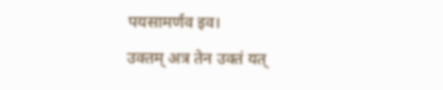पयसामर्णव इव।
उक्तम् अत्र तेन उक्तं यत्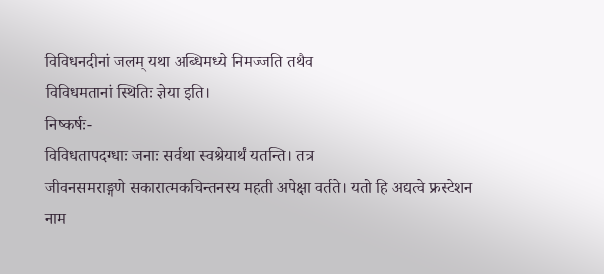विविधनदीनां जलम् यथा अब्धिमध्ये निमज्जति तथैव
विविधमतानां स्थितिः ज्ञेया इति।
निष्कर्षः-
विविधतापदग्धाः जनाः सर्वथा स्वश्रेयार्थं यतन्ति। तत्र
जीवनसमराङ्गणे सकारात्मकचिन्तनस्य महती अपेक्षा वर्तते। यतो हि अद्यत्वे फ्रस्टेशन
नाम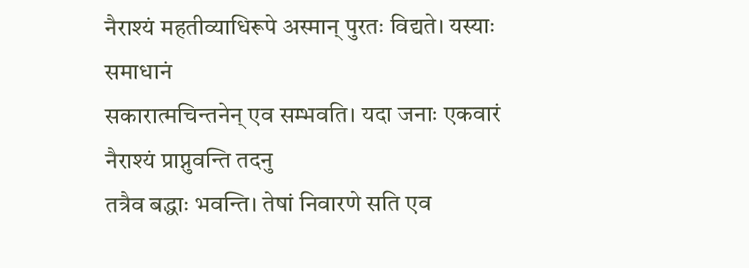नैराश्यं महतीव्याधिरूपे अस्मान् पुरतः विद्यते। यस्याः समाधानं
सकारात्मचिन्तनेन् एव सम्भवति। यदा जनाः एकवारं नैराश्यं प्राप्नुवन्ति तदनु
तत्रैव बद्धाः भवन्ति। तेषां निवारणे सति एव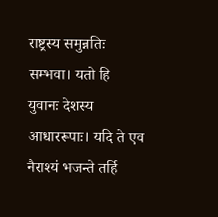राष्ट्रस्य समुन्नतिः सम्भवा। यतो हि
युवानः देशस्य आधाररूपाः। यदि ते एव नैराश्यं भजन्ते तर्हि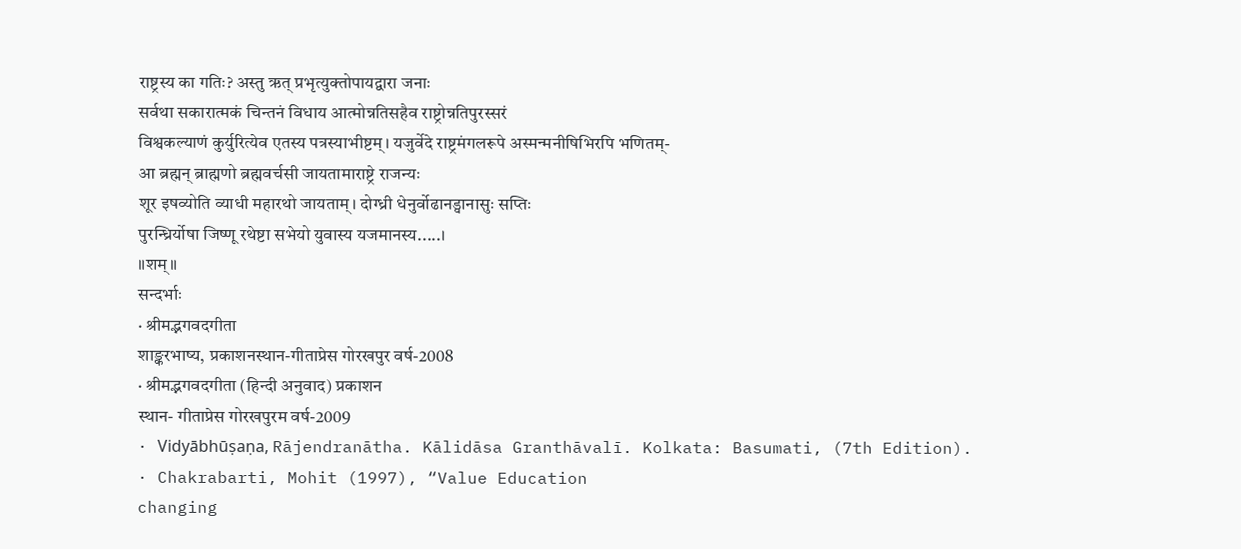राष्ट्रस्य का गतिः? अस्तु ऋत् प्रभृत्युक्तोपायद्वारा जनाः
सर्वथा सकारात्मकं चिन्तनं विधाय आत्मोन्नतिसहैव राष्ट्रोन्नतिपुरस्सरं
विश्वकल्याणं कुर्युरित्येव एतस्य पत्रस्याभीष्टम्। यजुर्वेदे राष्ट्रमंगलरूपे अस्मन्मनीषिभिरपि भणितम्-
आ ब्रह्मन् ब्राह्मणो ब्रह्मवर्चसी जायतामाराष्ट्रे राजन्यः
शूर इषव्योति व्याधी महारथो जायताम्। दोग्ध्री धेनुर्वोढानड्वानासुः सप्तिः
पुरन्ध्रिर्योषा जिष्णू रथेष्टा सभेयो युवास्य यजमानस्य.....।
॥शम्॥
सन्दर्भाः
· श्रीमद्भगवदगीता
शाङ्करभाष्य, प्रकाशनस्थान-गीताप्रेस गोरखपुर वर्ष-2008
· श्रीमद्भगवदगीता (हिन्दी अनुवाद) प्रकाशन
स्थान- गीताप्रेस गोरखपुरम वर्ष-2009
· Vidyābhūṣaṇa, Rājendranātha. Kālidāsa Granthāvalī. Kolkata: Basumati, (7th Edition).
· Chakrabarti, Mohit (1997), “Value Education
changing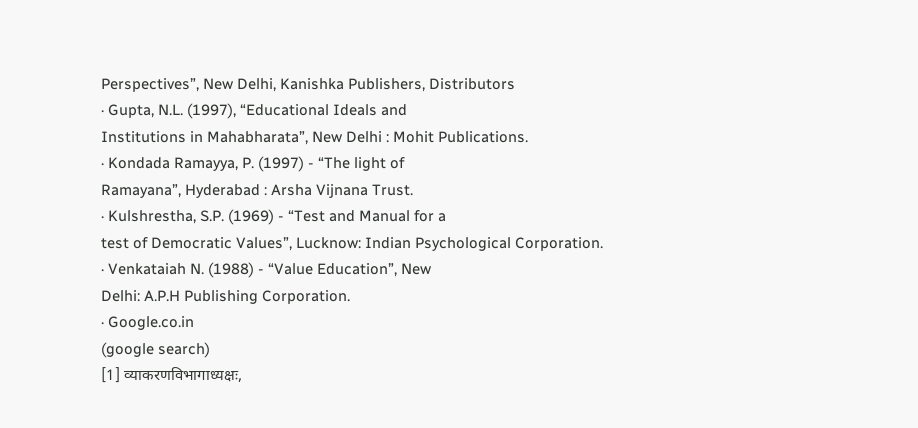Perspectives”, New Delhi, Kanishka Publishers, Distributors
· Gupta, N.L. (1997), “Educational Ideals and
Institutions in Mahabharata”, New Delhi : Mohit Publications.
· Kondada Ramayya, P. (1997) - “The light of
Ramayana”, Hyderabad : Arsha Vijnana Trust.
· Kulshrestha, S.P. (1969) - “Test and Manual for a
test of Democratic Values”, Lucknow: Indian Psychological Corporation.
· Venkataiah N. (1988) - “Value Education”, New
Delhi: A.P.H Publishing Corporation.
· Google.co.in
(google search)
[1] व्याकरणविभागाध्यक्षः,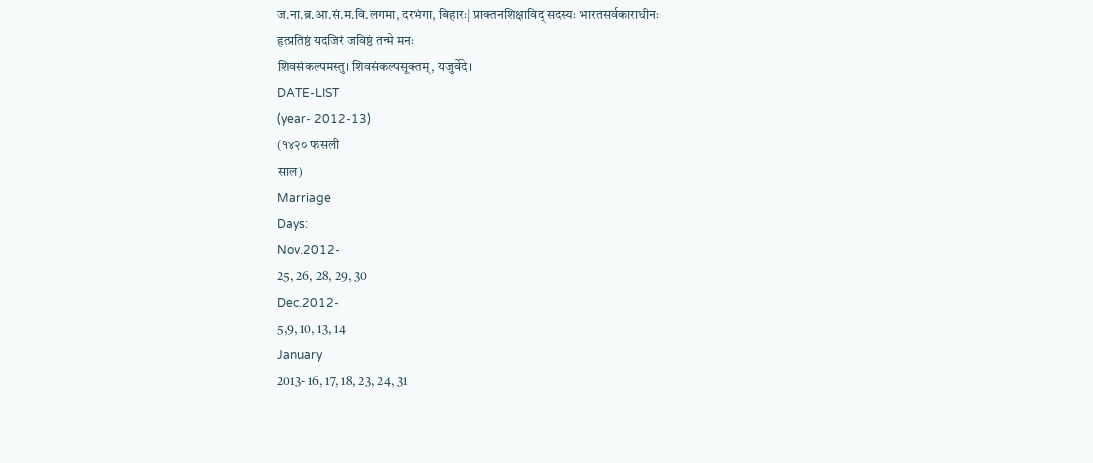ज.ना.ब्र.आ.सं.म.वि.लगमा, दरभंगा, बिहारः| प्राक्तनशिक्षाविद् सदस्यः भारतसर्वकाराधीनः
हृत्प्रतिष्ठं यदजिरं जविष्ठं तन्मे मनः
शिवसंकल्पमस्तु। शिवसंकल्पसूक्तम्, यजुर्वेदे।
DATE-LIST
(year- 2012-13)
(१४२० फसली
साल)
Marriage
Days:
Nov.2012-
25, 26, 28, 29, 30
Dec.2012-
5,9, 10, 13, 14
January
2013- 16, 17, 18, 23, 24, 31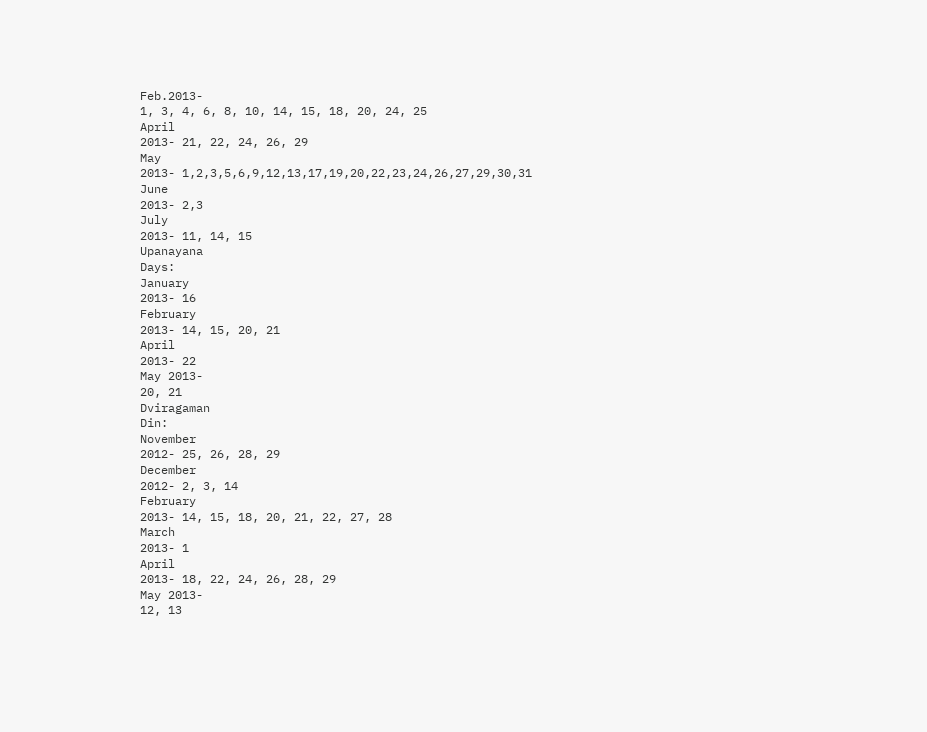Feb.2013-
1, 3, 4, 6, 8, 10, 14, 15, 18, 20, 24, 25
April
2013- 21, 22, 24, 26, 29
May
2013- 1,2,3,5,6,9,12,13,17,19,20,22,23,24,26,27,29,30,31
June
2013- 2,3
July
2013- 11, 14, 15
Upanayana
Days:
January
2013- 16
February
2013- 14, 15, 20, 21
April
2013- 22
May 2013-
20, 21
Dviragaman
Din:
November
2012- 25, 26, 28, 29
December
2012- 2, 3, 14
February
2013- 14, 15, 18, 20, 21, 22, 27, 28
March
2013- 1
April
2013- 18, 22, 24, 26, 28, 29
May 2013-
12, 13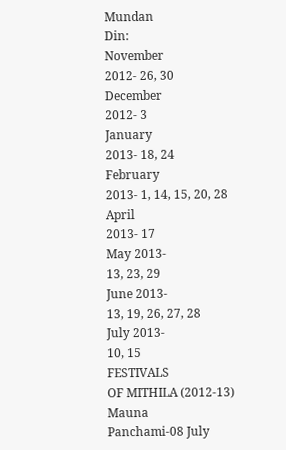Mundan
Din:
November
2012- 26, 30
December
2012- 3
January
2013- 18, 24
February
2013- 1, 14, 15, 20, 28
April
2013- 17
May 2013-
13, 23, 29
June 2013-
13, 19, 26, 27, 28
July 2013-
10, 15
FESTIVALS
OF MITHILA (2012-13)
Mauna
Panchami-08 July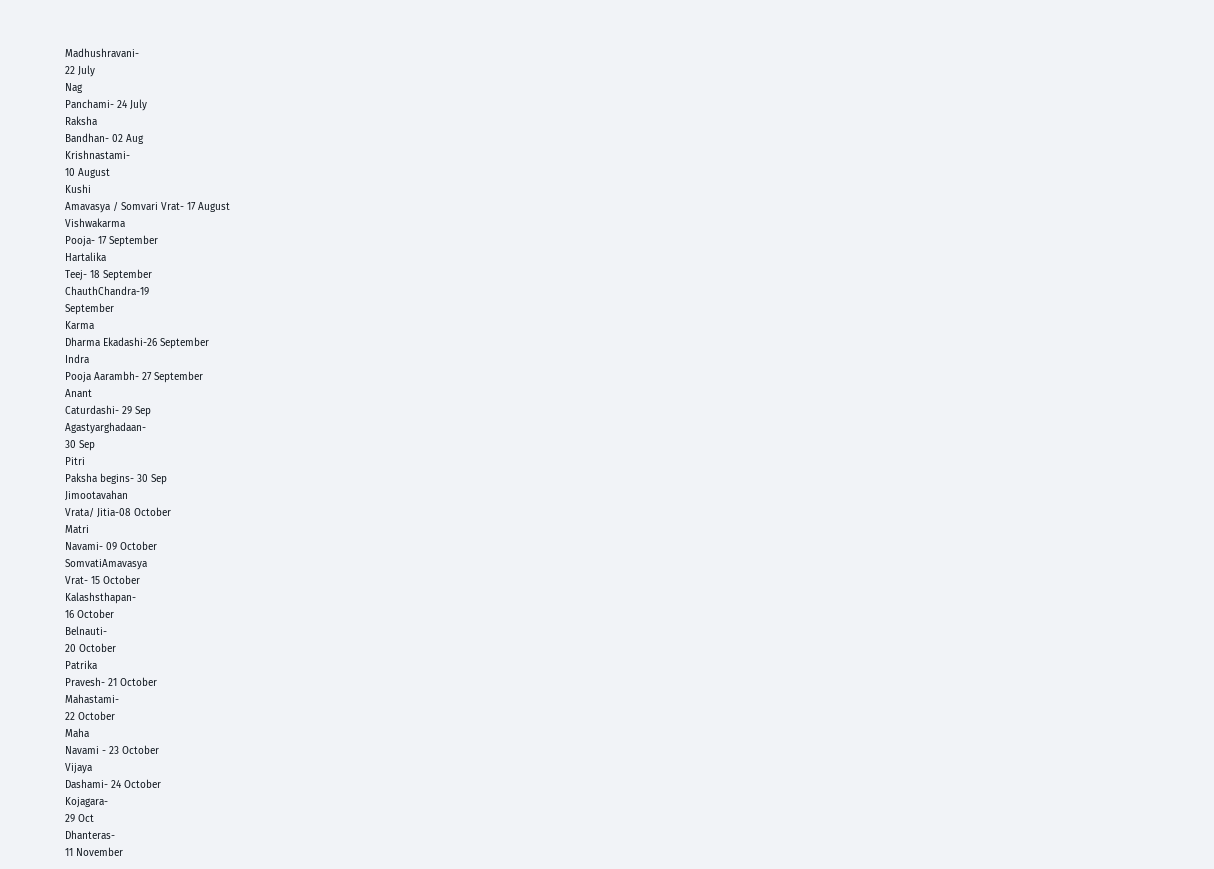Madhushravani-
22 July
Nag
Panchami- 24 July
Raksha
Bandhan- 02 Aug
Krishnastami-
10 August
Kushi
Amavasya / Somvari Vrat- 17 August
Vishwakarma
Pooja- 17 September
Hartalika
Teej- 18 September
ChauthChandra-19
September
Karma
Dharma Ekadashi-26 September
Indra
Pooja Aarambh- 27 September
Anant
Caturdashi- 29 Sep
Agastyarghadaan-
30 Sep
Pitri
Paksha begins- 30 Sep
Jimootavahan
Vrata/ Jitia-08 October
Matri
Navami- 09 October
SomvatiAmavasya
Vrat- 15 October
Kalashsthapan-
16 October
Belnauti-
20 October
Patrika
Pravesh- 21 October
Mahastami-
22 October
Maha
Navami - 23 October
Vijaya
Dashami- 24 October
Kojagara-
29 Oct
Dhanteras-
11 November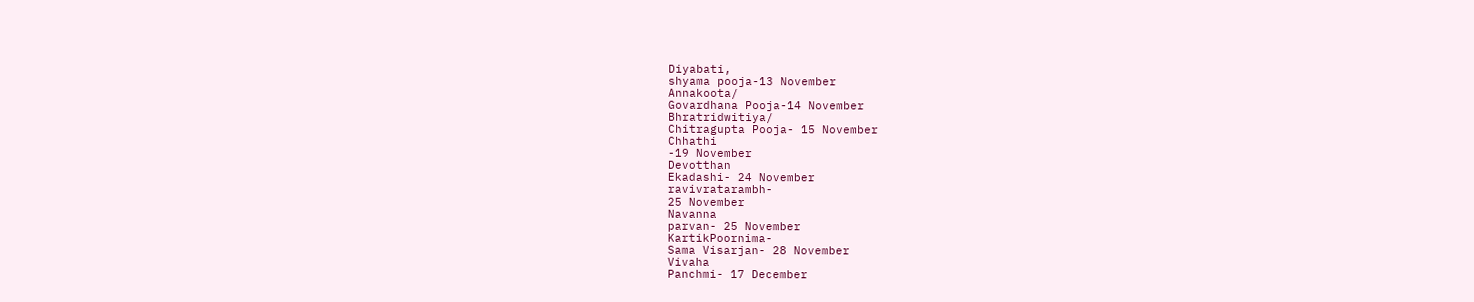Diyabati,
shyama pooja-13 November
Annakoota/
Govardhana Pooja-14 November
Bhratridwitiya/
Chitragupta Pooja- 15 November
Chhathi
-19 November
Devotthan
Ekadashi- 24 November
ravivratarambh-
25 November
Navanna
parvan- 25 November
KartikPoornima-
Sama Visarjan- 28 November
Vivaha
Panchmi- 17 December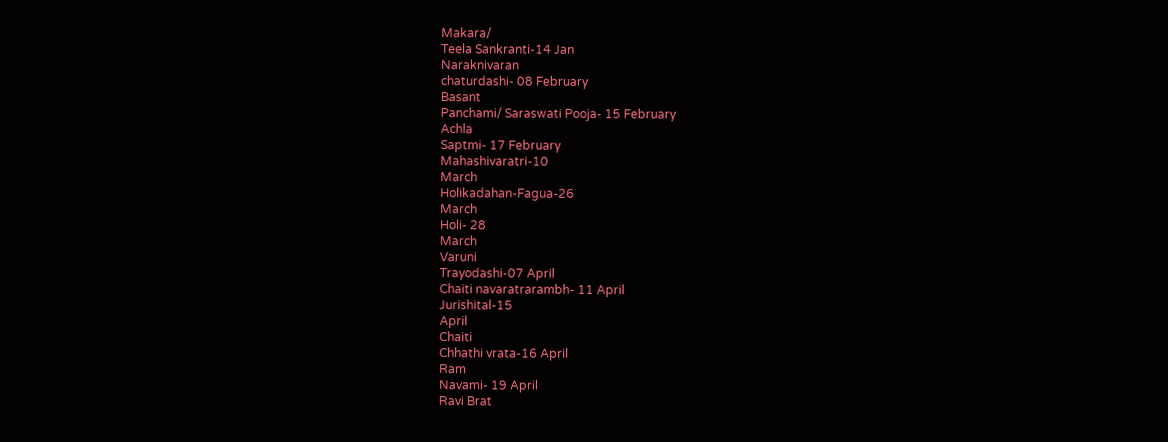Makara/
Teela Sankranti-14 Jan
Naraknivaran
chaturdashi- 08 February
Basant
Panchami/ Saraswati Pooja- 15 February
Achla
Saptmi- 17 February
Mahashivaratri-10
March
Holikadahan-Fagua-26
March
Holi- 28
March
Varuni
Trayodashi-07 April
Chaiti navaratrarambh- 11 April
Jurishital-15
April
Chaiti
Chhathi vrata-16 April
Ram
Navami- 19 April
Ravi Brat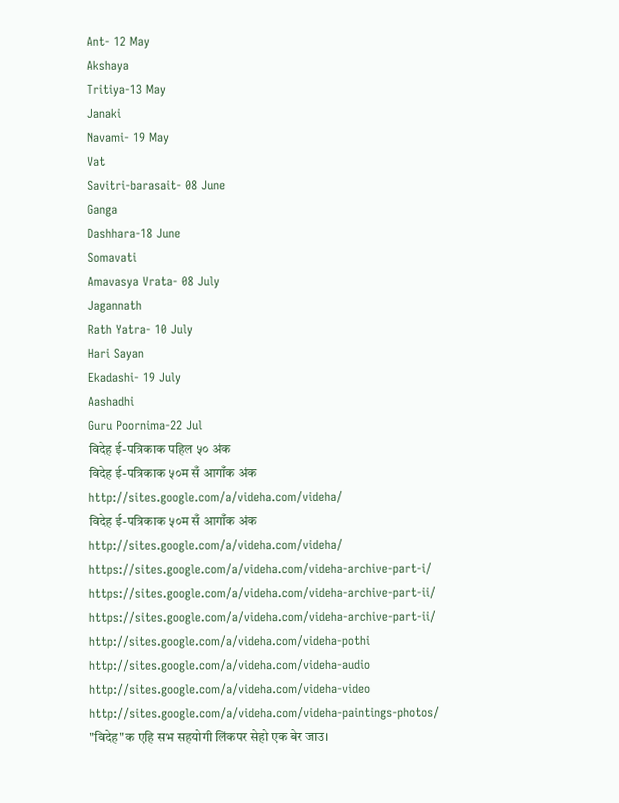Ant- 12 May
Akshaya
Tritiya-13 May
Janaki
Navami- 19 May
Vat
Savitri-barasait- 08 June
Ganga
Dashhara-18 June
Somavati
Amavasya Vrata- 08 July
Jagannath
Rath Yatra- 10 July
Hari Sayan
Ekadashi- 19 July
Aashadhi
Guru Poornima-22 Jul
विदेह ई-पत्रिकाक पहिल ५० अंक
विदेह ई-पत्रिकाक ५०म सँ आगाँक अंक
http://sites.google.com/a/videha.com/videha/
विदेह ई-पत्रिकाक ५०म सँ आगाँक अंक
http://sites.google.com/a/videha.com/videha/
https://sites.google.com/a/videha.com/videha-archive-part-i/
https://sites.google.com/a/videha.com/videha-archive-part-ii/
https://sites.google.com/a/videha.com/videha-archive-part-ii/
http://sites.google.com/a/videha.com/videha-pothi
http://sites.google.com/a/videha.com/videha-audio
http://sites.google.com/a/videha.com/videha-video
http://sites.google.com/a/videha.com/videha-paintings-photos/
"विदेह"क एहि सभ सहयोगी लिंकपर सेहो एक बेर जाउ।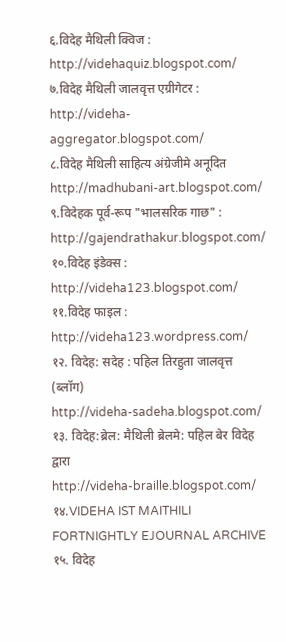६.विदेह मैथिली क्विज :
http://videhaquiz.blogspot.com/
७.विदेह मैथिली जालवृत्त एग्रीगेटर :
http://videha-aggregator.blogspot.com/
८.विदेह मैथिली साहित्य अंग्रेजीमे अनूदित
http://madhubani-art.blogspot.com/
९.विदेहक पूर्व-रूप "भालसरिक गाछ" :
http://gajendrathakur.blogspot.com/
१०.विदेह इंडेक्स :
http://videha123.blogspot.com/
११.विदेह फाइल :
http://videha123.wordpress.com/
१२. विदेह: सदेह : पहिल तिरहुता जालवृत्त (ब्लॉग)
http://videha-sadeha.blogspot.com/
१३. विदेह:ब्रेल: मैथिली ब्रेलमे: पहिल बेर विदेह द्वारा
http://videha-braille.blogspot.com/
१४.VIDEHA IST MAITHILI FORTNIGHTLY EJOURNAL ARCHIVE
१५. विदेह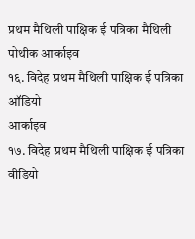प्रथम मैथिली पाक्षिक ई पत्रिका मैथिली
पोथीक आर्काइव
१६. विदेह प्रथम मैथिली पाक्षिक ई पत्रिका ऑडियो
आर्काइव
१७. विदेह प्रथम मैथिली पाक्षिक ई पत्रिका वीडियो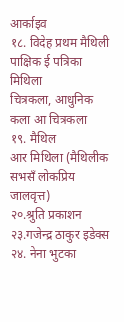आर्काइव
१८. विदेह प्रथम मैथिली पाक्षिक ई पत्रिका मिथिला
चित्रकला, आधुनिक
कला आ चित्रकला
१९. मैथिल
आर मिथिला (मैथिलीक सभसँ लोकप्रिय जालवृत्त)
२०.श्रुति प्रकाशन
२३.गजेन्द्र ठाकुर इडेक्स
२४. नेना भुटका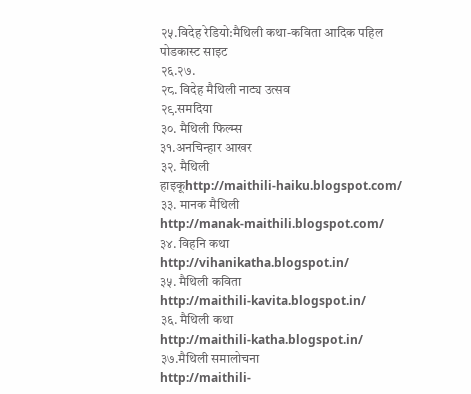२५.विदेह रेडियो:मैथिली कथा-कविता आदिक पहिल
पोडकास्ट साइट
२६.२७.
२८. विदेह मैथिली नाट्य उत्सव
२९.समदिया
३०. मैथिली फिल्म्स
३१.अनचिन्हार आखर
३२. मैथिली
हाइकूhttp://maithili-haiku.blogspot.com/
३३. मानक मैथिली
http://manak-maithili.blogspot.com/
३४. विहनि कथा
http://vihanikatha.blogspot.in/
३५. मैथिली कविता
http://maithili-kavita.blogspot.in/
३६. मैथिली कथा
http://maithili-katha.blogspot.in/
३७.मैथिली समालोचना
http://maithili-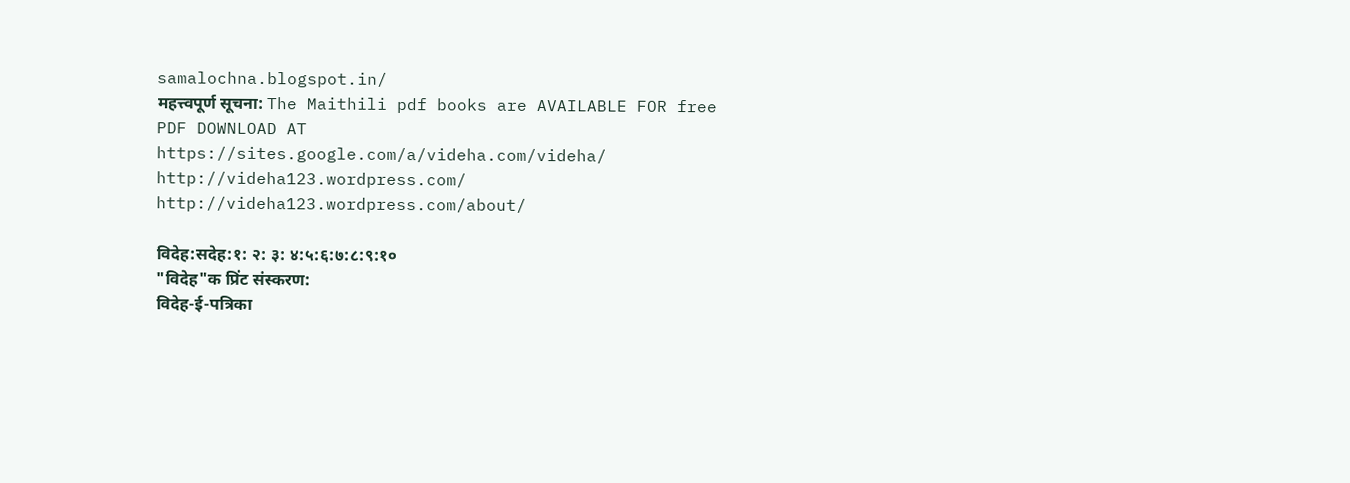samalochna.blogspot.in/
महत्त्वपूर्ण सूचना: The Maithili pdf books are AVAILABLE FOR free PDF DOWNLOAD AT
https://sites.google.com/a/videha.com/videha/
http://videha123.wordpress.com/
http://videha123.wordpress.com/about/

विदेह:सदेह:१: २: ३: ४:५:६:७:८:९:१०
"विदेह"क प्रिंट संस्करण:
विदेह-ई-पत्रिका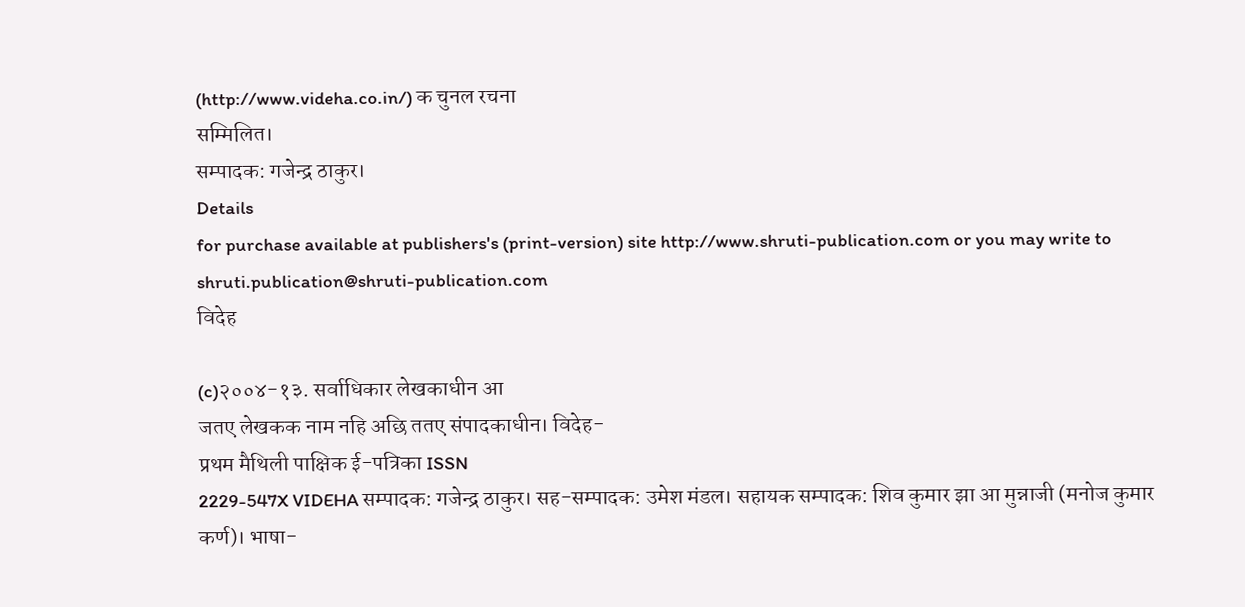(http://www.videha.co.in/) क चुनल रचना
सम्मिलित।
सम्पादक: गजेन्द्र ठाकुर।
Details
for purchase available at publishers's (print-version) site http://www.shruti-publication.com or you may write to shruti.publication@shruti-publication.com
विदेह

(c)२००४-१३. सर्वाधिकार लेखकाधीन आ
जतए लेखकक नाम नहि अछि ततए संपादकाधीन। विदेह-
प्रथम मैथिली पाक्षिक ई-पत्रिका ISSN
2229-547X VIDEHA सम्पादक: गजेन्द्र ठाकुर। सह-सम्पादक: उमेश मंडल। सहायक सम्पादक: शिव कुमार झा आ मुन्नाजी (मनोज कुमार कर्ण)। भाषा-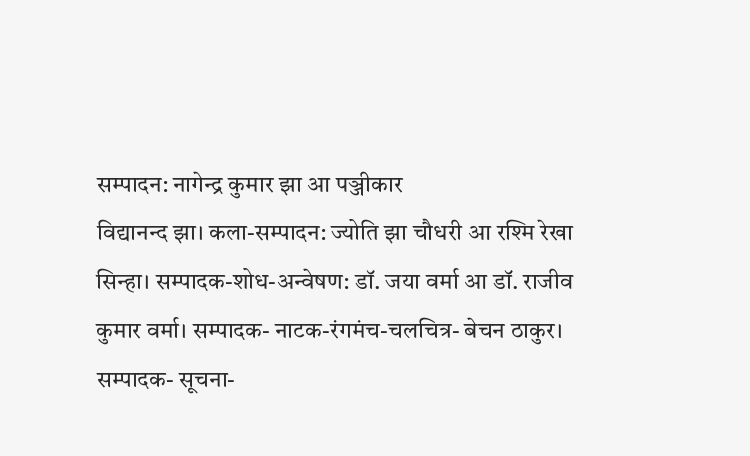सम्पादन: नागेन्द्र कुमार झा आ पञ्जीकार
विद्यानन्द झा। कला-सम्पादन: ज्योति झा चौधरी आ रश्मि रेखा
सिन्हा। सम्पादक-शोध-अन्वेषण: डॉ. जया वर्मा आ डॉ. राजीव कुमार वर्मा। सम्पादक- नाटक-रंगमंच-चलचित्र- बेचन ठाकुर। सम्पादक- सूचना-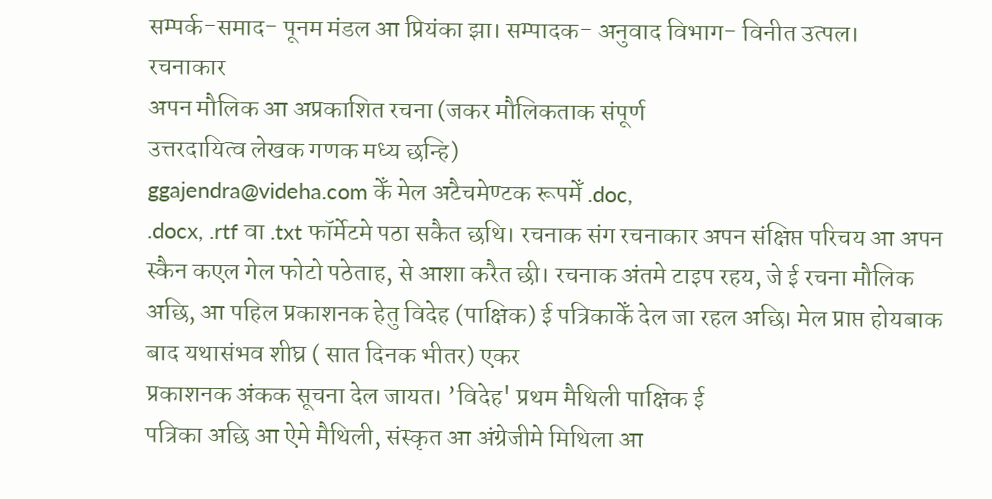सम्पर्क-समाद- पूनम मंडल आ प्रियंका झा। सम्पादक- अनुवाद विभाग- विनीत उत्पल।
रचनाकार
अपन मौलिक आ अप्रकाशित रचना (जकर मौलिकताक संपूर्ण
उत्तरदायित्व लेखक गणक मध्य छन्हि)
ggajendra@videha.com केँ मेल अटैचमेण्टक रूपमेँ .doc,
.docx, .rtf वा .txt फॉर्मेटमे पठा सकैत छथि। रचनाक संग रचनाकार अपन संक्षिप्त परिचय आ अपन स्कैन कएल गेल फोटो पठेताह, से आशा करैत छी। रचनाक अंतमे टाइप रहय, जे ई रचना मौलिक अछि, आ पहिल प्रकाशनक हेतु विदेह (पाक्षिक) ई पत्रिकाकेँ देल जा रहल अछि। मेल प्राप्त होयबाक बाद यथासंभव शीघ्र ( सात दिनक भीतर) एकर
प्रकाशनक अंकक सूचना देल जायत। ’विदेह' प्रथम मैथिली पाक्षिक ई
पत्रिका अछि आ ऐमे मैथिली, संस्कृत आ अंग्रेजीमे मिथिला आ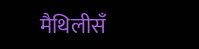मैथिलीसँ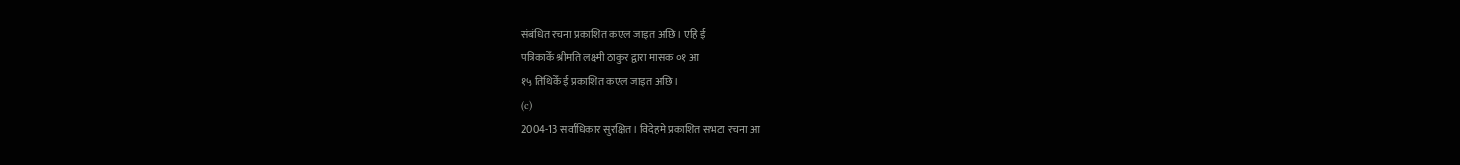संबंधित रचना प्रकाशित कएल जाइत अछि। एहि ई
पत्रिकाकेँ श्रीमति लक्ष्मी ठाकुर द्वारा मासक ०१ आ
१५ तिथिकेँ ई प्रकाशित कएल जाइत अछि।
(c)
2004-13 सर्वाधिकार सुरक्षित। विदेहमे प्रकाशित सभटा रचना आ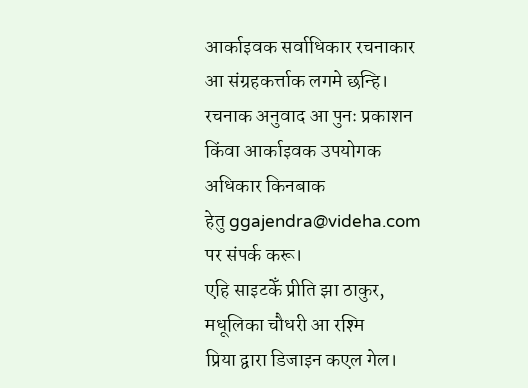आर्काइवक सर्वाधिकार रचनाकार आ संग्रहकर्त्ताक लगमे छन्हि। रचनाक अनुवाद आ पुनः प्रकाशन किंवा आर्काइवक उपयोगक अधिकार किनबाक
हेतु ggajendra@videha.com पर संपर्क करू।
एहि साइटकेँ प्रीति झा ठाकुर, मधूलिका चौधरी आ रश्मि
प्रिया द्वारा डिजाइन कएल गेल।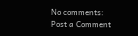No comments:
Post a Comment